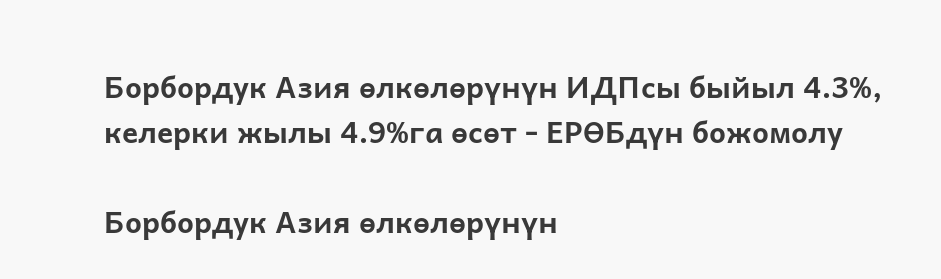Борбордук Азия өлкөлөрүнүн ИДПсы быйыл 4.3%, келерки жылы 4.9%га өсөт - ЕРӨБдүн божомолу

Борбордук Азия өлкөлөрүнүн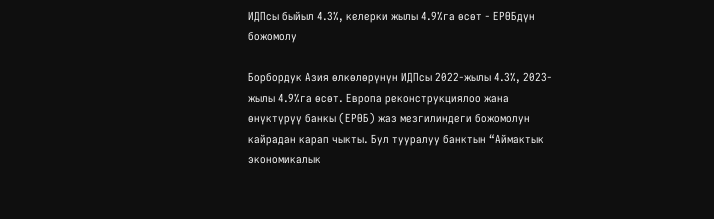ИДПсы быйыл 4.3%, келерки жылы 4.9%га өсөт - ЕРӨБдүн божомолу

Борбордук Азия өлкөлөрүнүн ИДПсы 2022-жылы 4.3%, 2023-жылы 4.9%га өсөт. Европа реконструкциялоо жана өнүктүрүү банкы (ЕРӨБ) жаз мезгилиндеги божомолун кайрадан карап чыкты. Бул тууралуу банктын “Аймактык экономикалык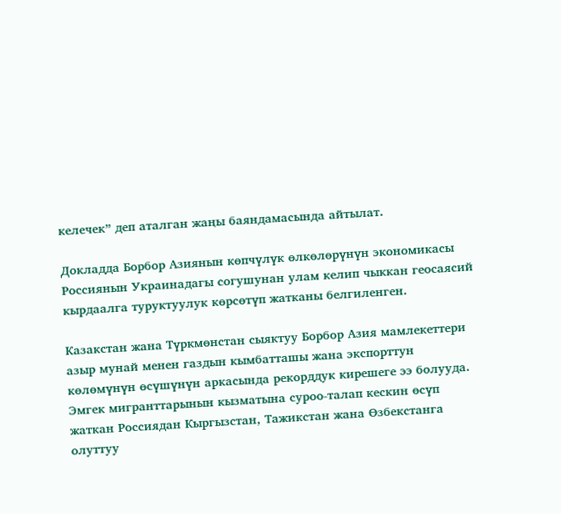келечек” деп аталган жаңы баяндамасында айтылат.

Докладда Борбор Азиянын көпчүлүк өлкөлөрүнүн экономикасы Россиянын Украинадагы согушунан улам келип чыккан геосаясий кырдаалга туруктуулук көрсөтүп жатканы белгиленген.

Казакстан жана Түркмөнстан сыяктуу Борбор Азия мамлекеттери азыр мунай менен газдын кымбатташы жана экспорттун көлөмүнүн өсүшүнүн аркасында рекорддук кирешеге ээ болууда. Эмгек мигранттарынын кызматына суроо-талап кескин өсүп жаткан Россиядан Кыргызстан, Тажикстан жана Өзбекстанга олуттуу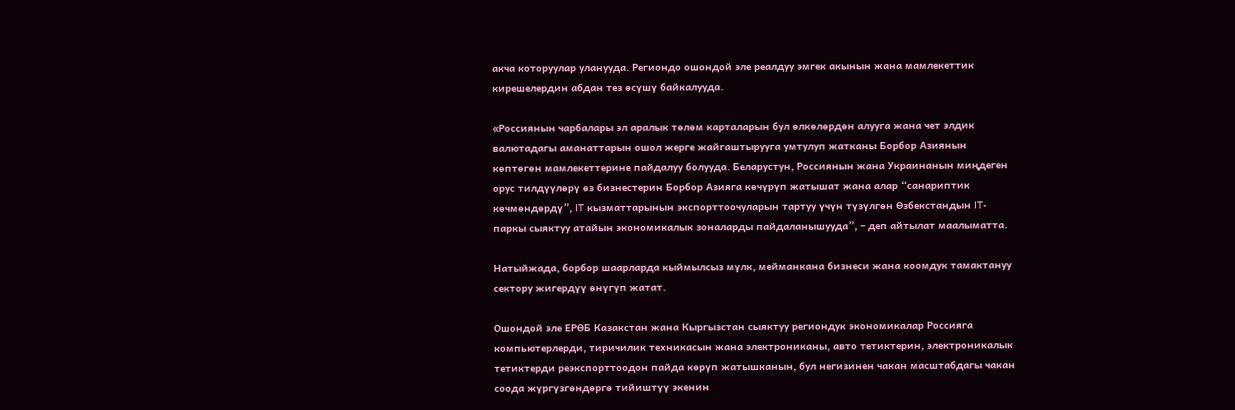акча которуулар уланууда. Региондо ошондой эле реалдуу эмгек акынын жана мамлекеттик кирешелердин абдан тез өсүшү байкалууда.

«Россиянын чарбалары эл аралык төлөм карталарын бул өлкөлөрдөн алууга жана чет элдик валютадагы аманаттарын ошол жерге жайгаштырууга умтулуп жатканы Борбор Азиянын көптөгөн мамлекеттерине пайдалуу болууда. Беларустун, Россиянын жана Украинанын миңдеген орус тилдүүлөрү өз бизнестерин Борбор Азияга көчүрүп жатышат жана алар “санариптик көчмөндөрдү”, IT кызматтарынын экспорттоочуларын тартуу үчүн түзүлгөн Өзбекстандын IT-паркы сыяктуу атайын экономикалык зоналарды пайдаланышууда”, – деп айтылат маалыматта.

Натыйжада, борбор шаарларда кыймылсыз мүлк, мейманкана бизнеси жана коомдук тамактануу сектору жигердүү өнүгүп жатат.

Ошондой эле ЕРӨБ Казакстан жана Кыргызстан сыяктуу региондук экономикалар Россияга компьютерлерди, тиричилик техникасын жана электрониканы, авто тетиктерин, электроникалык тетиктерди реэкспорттоодон пайда көрүп жатышканын, бул негизинен чакан масштабдагы чакан соода жүргүзгөндөргө тийиштүү экенин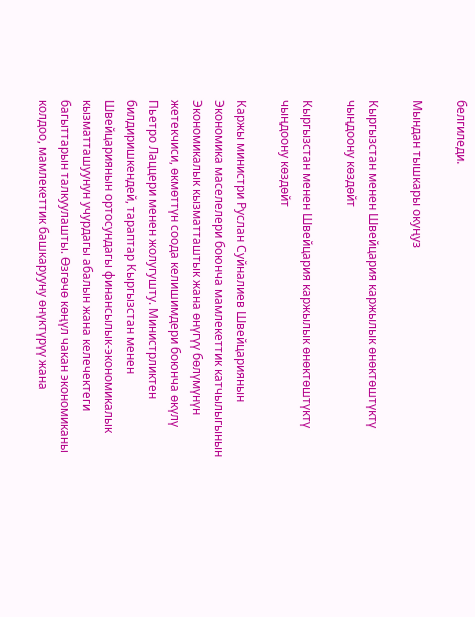белгиледи.

Мындан тышкары окуңуз

Кыргызстан менен Швейцария каржылык өнөктөштүктү чыңдоону көздөйт

Кыргызстан менен Швейцария каржылык өнөктөштүктү чыңдоону көздөйт

Каржы министри Руслан Суйналиев Швейцариянын Экономика маселелери боюнча мамлекеттик катчылыгынын Экономикалык кызматташтык жана өнүгүү бөлүмүнүн жетекчиси, өкмөттүн соода келишимдери боюнча өкүлү Пьетро Лаццери менен жолугушту. Министрликтен билдиришкендей, тараптар Кыргызстан менен Швейцариянын ортосундагы финансылык-экономикалык кызматташуунун учурдагы абалын жана келечектеги багыттарын талкуулашты. Өзгөчө көңүл чакан экономиканы колдоо, мамлекеттик башкарууну өнүктүрүү жана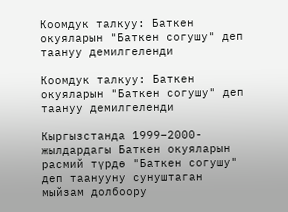Коомдук талкуу: Баткен окуяларын "Баткен согушу" деп таануу демилгеленди

Коомдук талкуу: Баткен окуяларын "Баткен согушу" деп таануу демилгеленди

Кыргызстанда 1999–2000-жылдардагы Баткен окуяларын расмий түрдө "Баткен согушу" деп таанууну сунуштаган мыйзам долбоору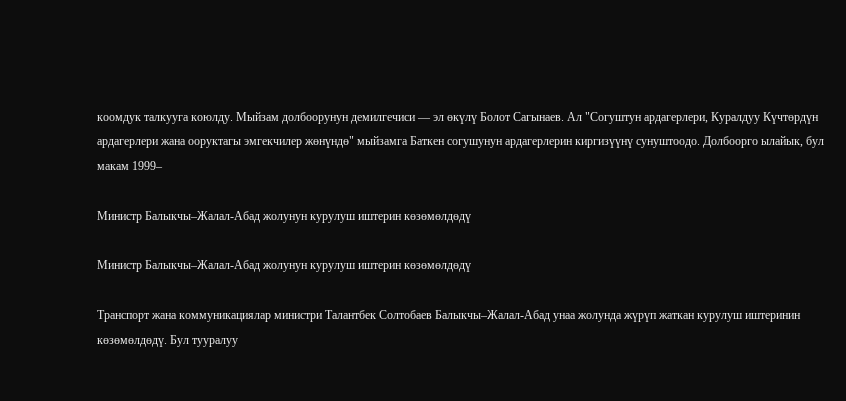коомдук талкууга коюлду. Мыйзам долбоорунун демилгечиси — эл өкүлү Болот Сагынаев. Ал "Согуштун ардагерлери, Куралдуу Күчтөрдүн ардагерлери жана ооруктагы эмгекчилер жөнүндө" мыйзамга Баткен согушунун ардагерлерин киргизүүнү сунуштоодо. Долбоорго ылайык, бул макам 1999–

Министр Балыкчы–Жалал-Абад жолунун курулуш иштерин көзөмөлдөдү

Министр Балыкчы–Жалал-Абад жолунун курулуш иштерин көзөмөлдөдү

Транспорт жана коммуникациялар министри Талантбек Солтобаев Балыкчы–Жалал-Абад унаа жолунда жүрүп жаткан курулуш иштеринин көзөмөлдөдү. Бул тууралуу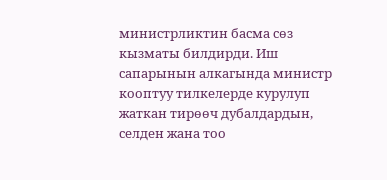министрликтин басма сөз кызматы билдирди. Иш сапарынын алкагында министр кооптуу тилкелерде курулуп жаткан тирөөч дубалдардын, селден жана тоо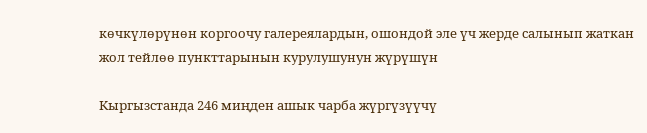көчкүлөрүнөн коргоочу галереялардын, ошондой эле үч жерде салынып жаткан жол тейлөө пункттарынын курулушунун жүрүшүн

Кыргызстанда 246 миңден ашык чарба жүргүзүүчү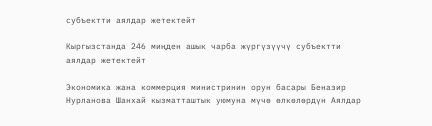субъектти аялдар жетектейт

Кыргызстанда 246 миңден ашык чарба жүргүзүүчү субъектти аялдар жетектейт

Экономика жана коммерция министринин орун басары Беназир Нурланова Шанхай кызматташтык уюмуна мүчө өлкөлөрдүн Аялдар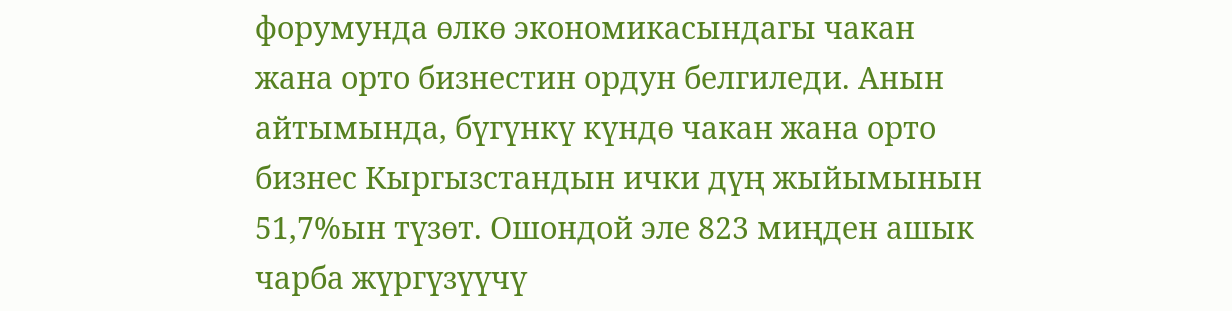форумунда өлкө экономикасындагы чакан жана орто бизнестин ордун белгиледи. Анын айтымында, бүгүнкү күндө чакан жана орто бизнес Кыргызстандын ички дүң жыйымынын 51,7%ын түзөт. Ошондой эле 823 миңден ашык чарба жүргүзүүчү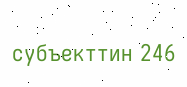субъекттин 246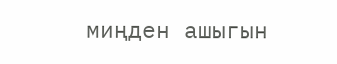миңден ашыгын